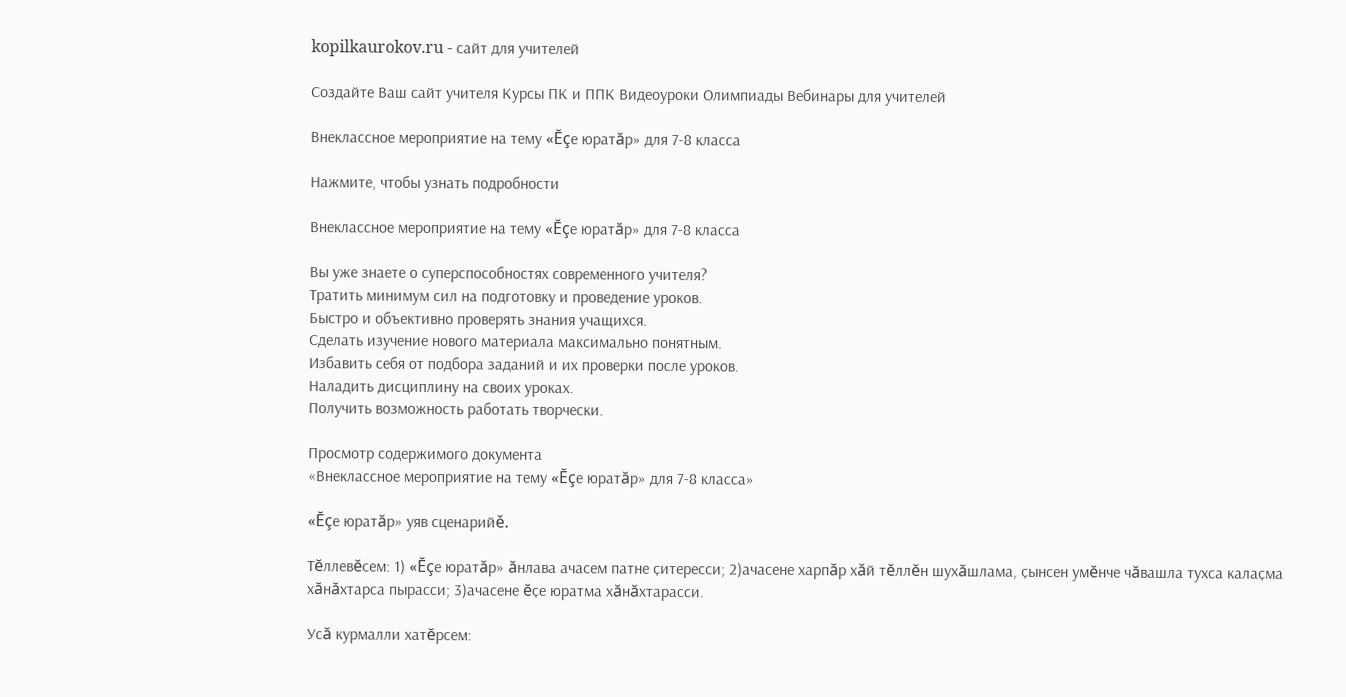kopilkaurokov.ru - сайт для учителей

Создайте Ваш сайт учителя Курсы ПК и ППК Видеоуроки Олимпиады Вебинары для учителей

Внеклассное мероприятие на тему «Ĕçе юратăр» для 7-8 класса

Нажмите, чтобы узнать подробности

Внеклассное мероприятие на тему «Ĕçе юратăр» для 7-8 класса

Вы уже знаете о суперспособностях современного учителя?
Тратить минимум сил на подготовку и проведение уроков.
Быстро и объективно проверять знания учащихся.
Сделать изучение нового материала максимально понятным.
Избавить себя от подбора заданий и их проверки после уроков.
Наладить дисциплину на своих уроках.
Получить возможность работать творчески.

Просмотр содержимого документа
«Внеклассное мероприятие на тему «Ĕçе юратăр» для 7-8 класса»

«Ĕçе юратăр» уяв сценарийě.

Тĕллевĕсем: 1) «Ĕçе юратăр» ăнлава ачасем патне ҫитересси; 2)ачасене харпăр хăй тĕллĕн шухăшлама, ҫынсен умĕнче чăвашла тухса калаҫма хăнăхтарса пырасси; 3)ачасене ĕҫе юратма хăнăхтарасси.

Усă курмалли хатĕрсем: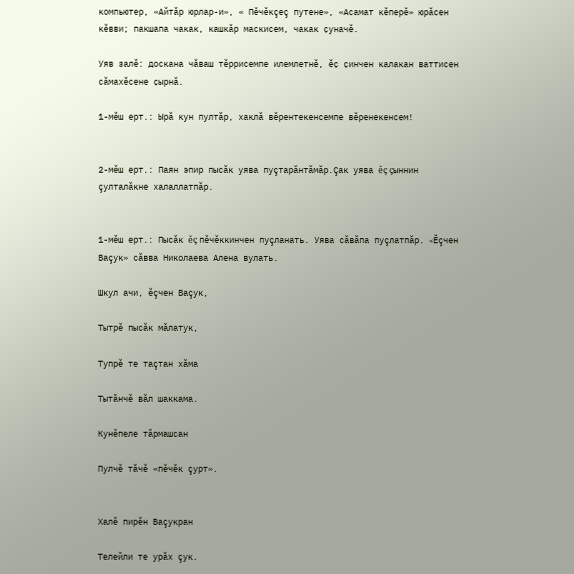компьютер, «Айтăр юрлар-и», « Пěчěкçеç путене», «Асамат кěперě» юрăсен кĕвви; пакшапа чакак, кашкăр маскисем, чакак ҫуначĕ.

Уяв залĕ: доскана чăваш тĕррисемпе илемлетнĕ, ĕҫ ҫинчен калакан ваттисен сăмахĕсене ҫырнă.

1-мĕш ерт.: Ырă кун пултăр, хаклă вěрентекенсемпе вěренекенсем!


2-мěш ерт.: Паян эпир пысăк уява пуçтарăнтăмăр.Çак уява ěç çыннин çулталăкне халаллатпăр.


1-мĕш ерт.: Пысăк ěç пěчěккинчен пуçланать. Уява сăвăпа пуçлатпăр. «Ĕçчен Ваçук» сăвва Николаева Алена вулать.

Шкул ачи, ĕçчен Ваçук,

Тытрĕ пысăк мăлатук,

Тупрĕ те таçтан хăма

Тытăнчĕ вăл шаккама.

Кунěпеле тăрмашсан

Пулчě тăчě «пěчěк çурт».


Халě пирěн Ваçукран

Телейли те урăх çук.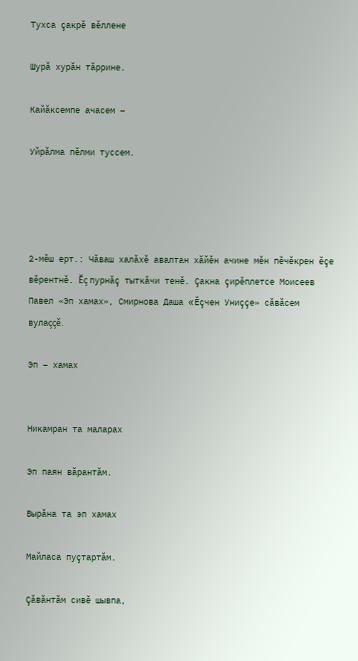Тухса çакрě вěллене

Шурă хурăн тăррине.

Кайăксемпе ачасем –

Уйрăлма пěлми туссем.




2-мěш ерт.: Чăваш халăхě авалтан хăйĕн ачине мěн пěчěкрен ěçе вěрентнě. Ĕç пурнăç тыткăчи тенě. Çакна çирěплетсе Моисеев Павел «Эп хамах», Смирнова Даша «Ĕçчен Униççе» сăвăсем вулаççě.

Эп – хамах


Никамран та маларах

Эп паян вăрантăм.

Вырăна та эп хамах

Майласа пуçтартăм.

Çăвăнтăм сивě шывпа,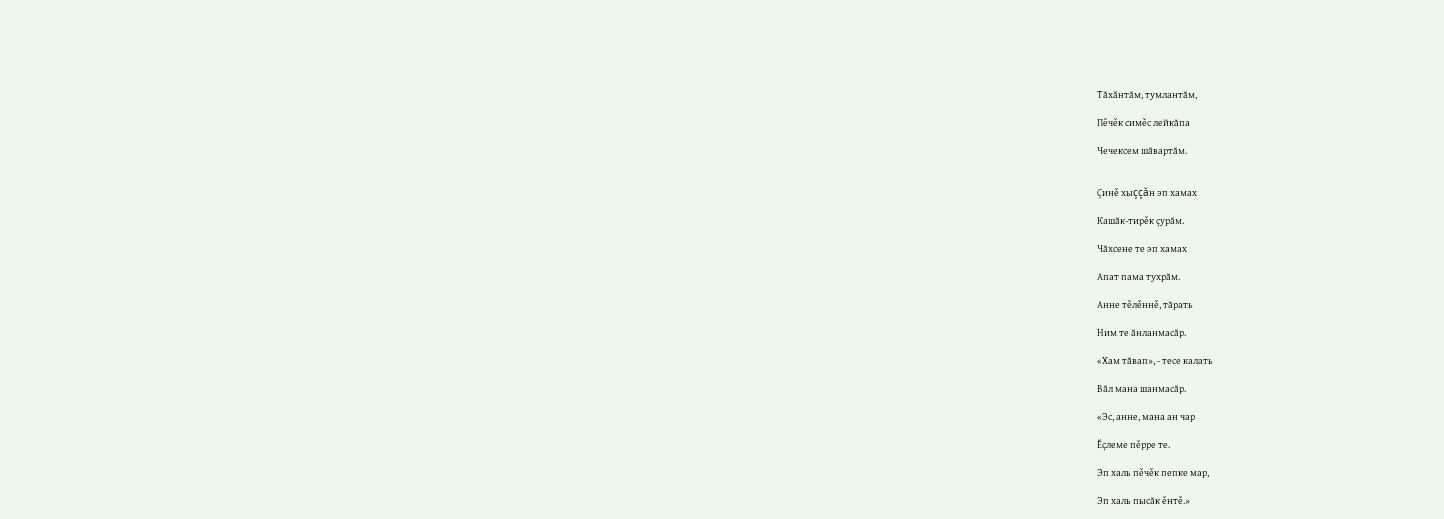Тăхăнтăм, тумлантăм,

Пěчěк симěс лейкăпа

Чечексем шăвартăм.


Çинě хыççăн эп хамах

Кашăк-тирěк çурăм.

Чăхсене те эп хамах

Апат пама тухрăм.

Анне тěлěннě, тăрать

Ним те ăнланмасăр.

«Хам тăвап», - тесе калать

Вăл мана шанмасăр.

«Эс, анне, мана ан чар

Ĕçлеме пěрре те.

Эп халь пěчěк пепке мар,

Эп халь пысăк ěнтě.»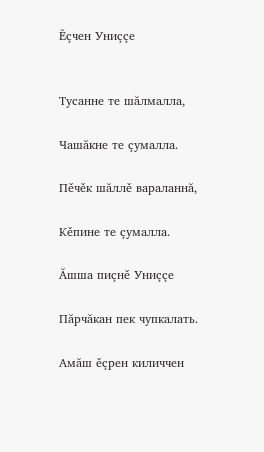Ĕçчен Униççе


Тусанне те шăлмалла,

Чашăкне те çумалла.

Пěчěк шăллě вараланнă,

Кěпине те çумалла.

Ăшша пиçнě Униççе

Пăрчăкан пек чупкалать.

Амăш ěçрен киличчен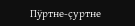Пÿртне-çуртне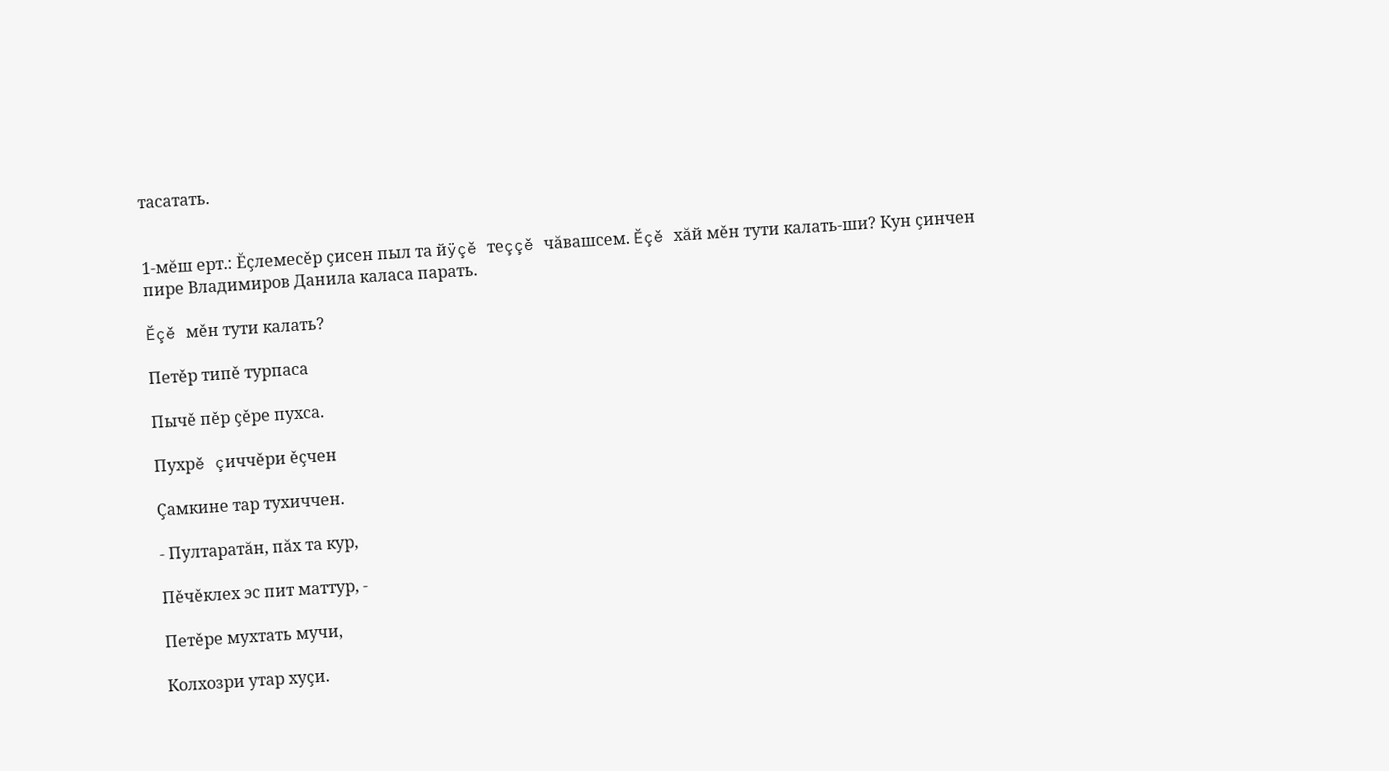тасатать.


1-мĕш ерт.: Ĕçлемесěр çисен пыл та йÿçě теççě чăвашсем. Ĕçě хăй мěн тути калать-ши? Кун çинчен пире Владимиров Данила каласа парать.

Ĕçě мěн тути калать?

Петěр типě турпаса

Пычě пěр çěре пухса.

Пухрě çиччěри ěçчен

Çамкине тар тухиччен.

- Пултаратăн, пăх та кур,

Пěчěклех эс пит маттур, -

Петěре мухтать мучи,

Колхозри утар хуçи.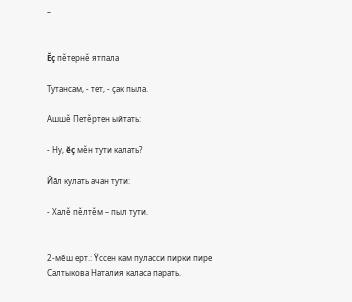–


Ĕç пěтернě ятпала

Тутансам, - тет, - çак пыла.

Ашшě Петěртен ыйтать:

- Ну, ěç мěн тути калать?

Йăл кулать ачан тути:

- Халě пěлтěм – пыл тути.


2-мĕш ерт.: Ÿссен кам пуласси пирки пире Салтыкова Наталия каласа парать.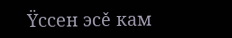Ÿссен эсě кам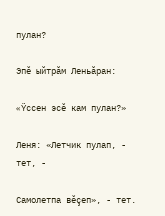пулан?

Эпě ыйтрăм Леньăран:

«Ÿссен эсě кам пулан?»

Леня: «Летчик пулап, - тет, -

Самолетпа вěçеп», - тет.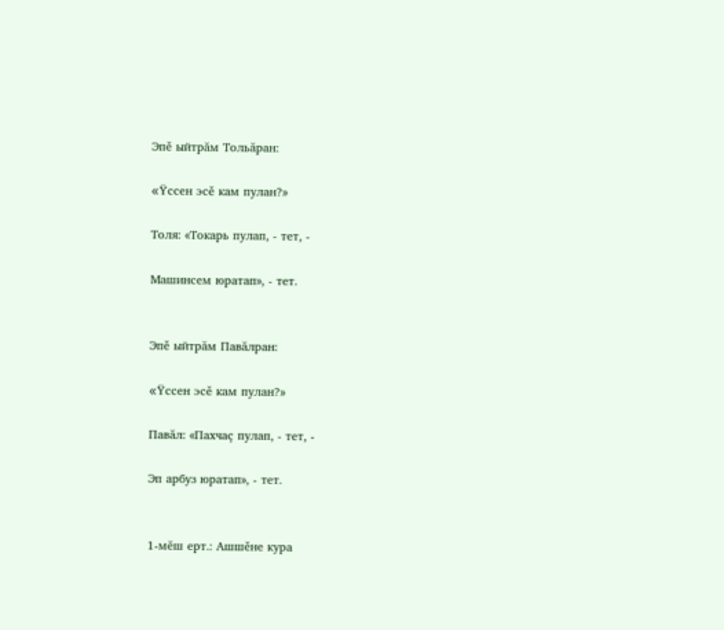Эпě ыйтрăм Тольăран:

«Ÿссен эсě кам пулан?»

Толя: «Токарь пулап, - тет, -

Машинсем юратап», - тет.


Эпě ыйтрăм Павăлран:

«Ÿссен эсě кам пулан?»

Павăл: «Пахчаç пулап, - тет, -

Эп арбуз юратап», - тет.


1-мĕш ерт.: Ашшěне кура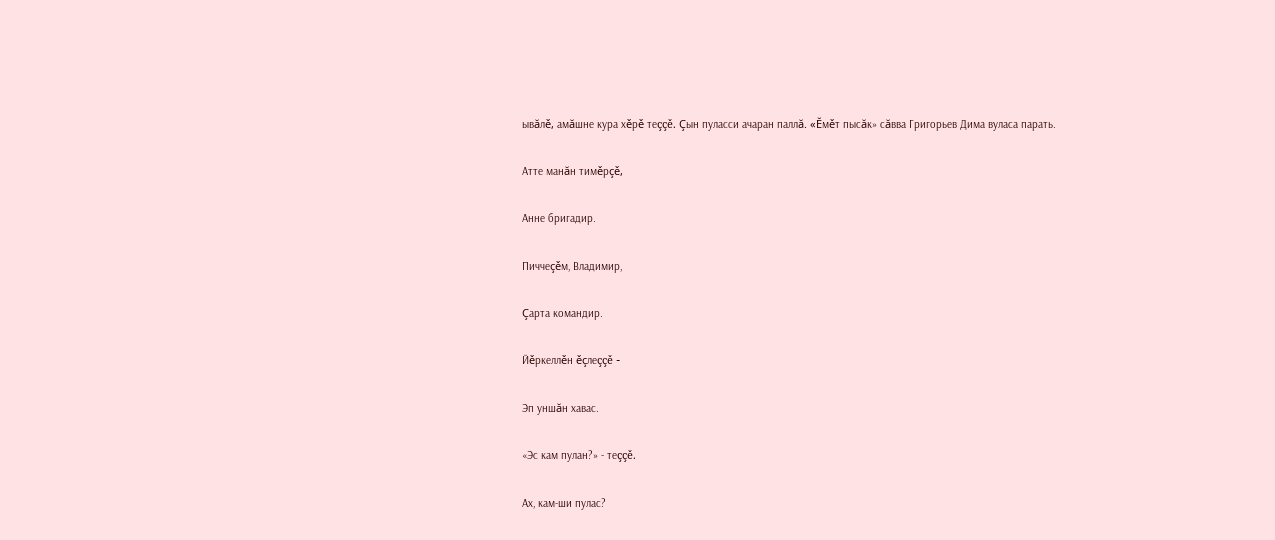ывăлě, амăшне кура хěрě теççě. Çын пуласси ачаран паллă. «Ĕмěт пысăк» сăвва Григорьев Дима вуласа парать.

Атте манăн тимěрçě,

Анне бригадир.

Пиччеçěм, Владимир,

Çарта командир.

Йěркеллěн ěçлеççě -

Эп уншăн хавас.

«Эс кам пулан?» - теççě.

Ах, кам-ши пулас?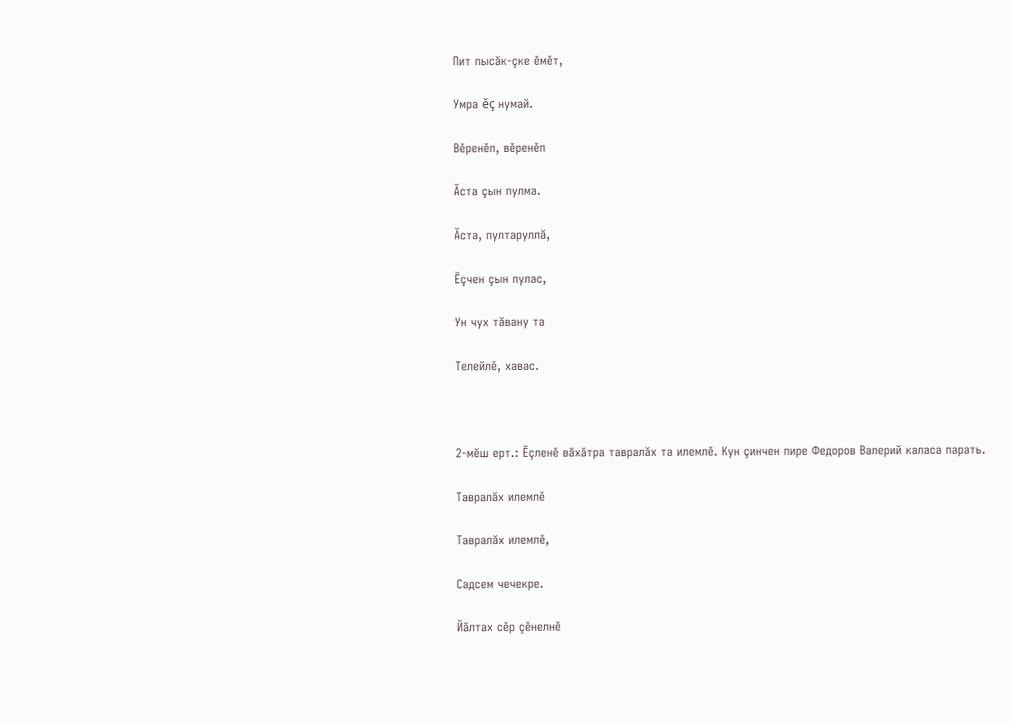Пит пысăк-çке ěмěт,

Умра ěç нумай.

Вěренěп, вěренěп

Ăста çын пулма.

Ăста, пултаруллă,

Ĕçчен çын пулас,

Ун чух тăвану та

Телейлě, хавас.



2-мĕш ерт.: Ĕçленě вăхăтра тавралăх та илемлě. Кун çинчен пире Федоров Валерий каласа парать.

Тавралăх илемлě

Тавралăх илемлě,

Садсем чечекре.

Йăлтах сěр çěнелнě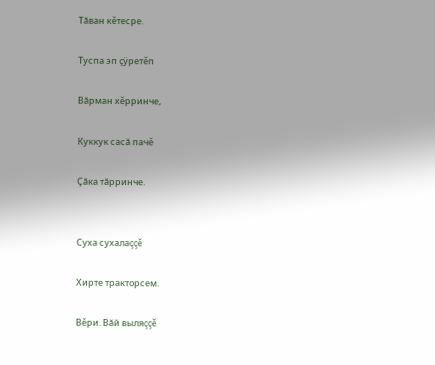Тăван кěтесре.

Туспа эп çÿретěп

Вăрман хěрринче,

Куккук сасă пачě

Çăка тăрринче.


Суха сухалаççě

Хирте тракторсем.

Вěри. Вăй выляççě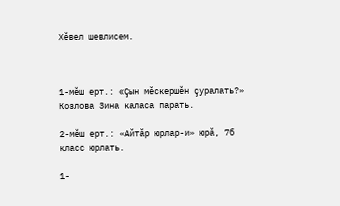Хěвел шевлисем.



1-мĕш ерт.: «Çын мěскершěн çуралать?» Козлова Зина каласа парать.

2-мĕш ерт.: «Айтăр юрлар-и» юрă, 7б класс юрлать.

1-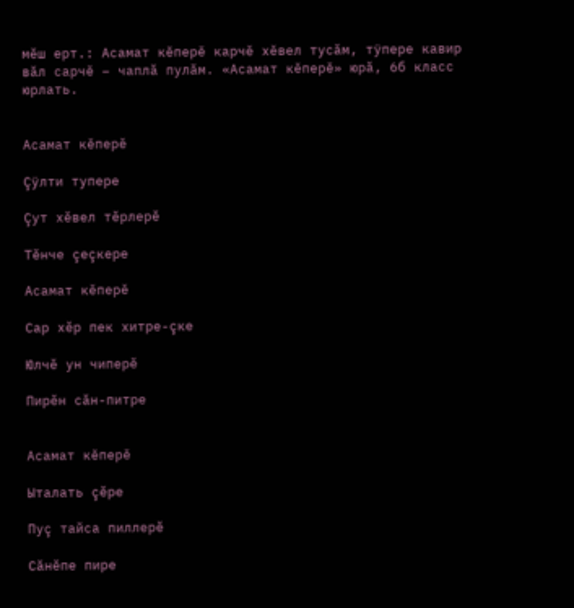мĕш ерт.: Асамат кěперě карчě хěвел тусăм, тÿпере кавир вăл сарчě – чаплă пулăм. «Асамат кěперě» юрă, 6б класс юрлать.


Асамат кěперě

Çÿлти тупере

Çут хĕвел тĕрлерĕ

Тĕнче çеçкере

Асамат кěперě

Сар хĕр пек хитре-çке

Юлчĕ ун чиперĕ

Пирĕн сăн-питре


Асамат кěперě

Ыталать çĕре

Пуç тайса пиллерĕ

Сăнĕпе пире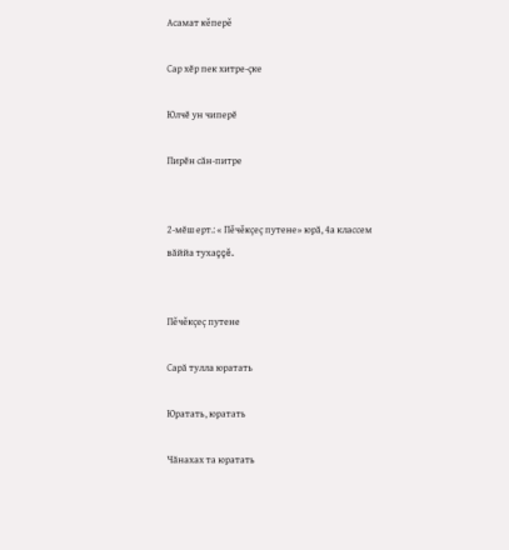Асамат кěперě

Сар хĕр пек хитре-çке

Юлчĕ ун чиперĕ

Пирĕн сăн-питре


2-мĕш ерт.: « Пěчěкçеç путене» юрă, 4а классем вăййа тухаççě.


Пěчěкçеç путене

Сарă тулла юратать

Юратать, юратать

Чăнахах та юратать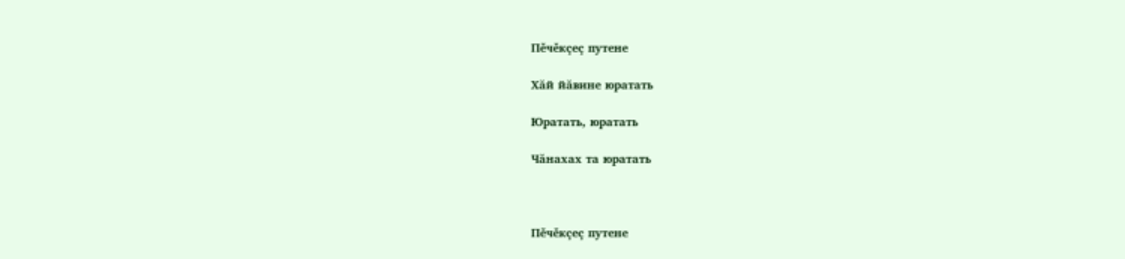Пěчěкçеç путене

Хăй йăвине юратать

Юратать, юратать

Чăнахах та юратать



Пěчěкçеç путене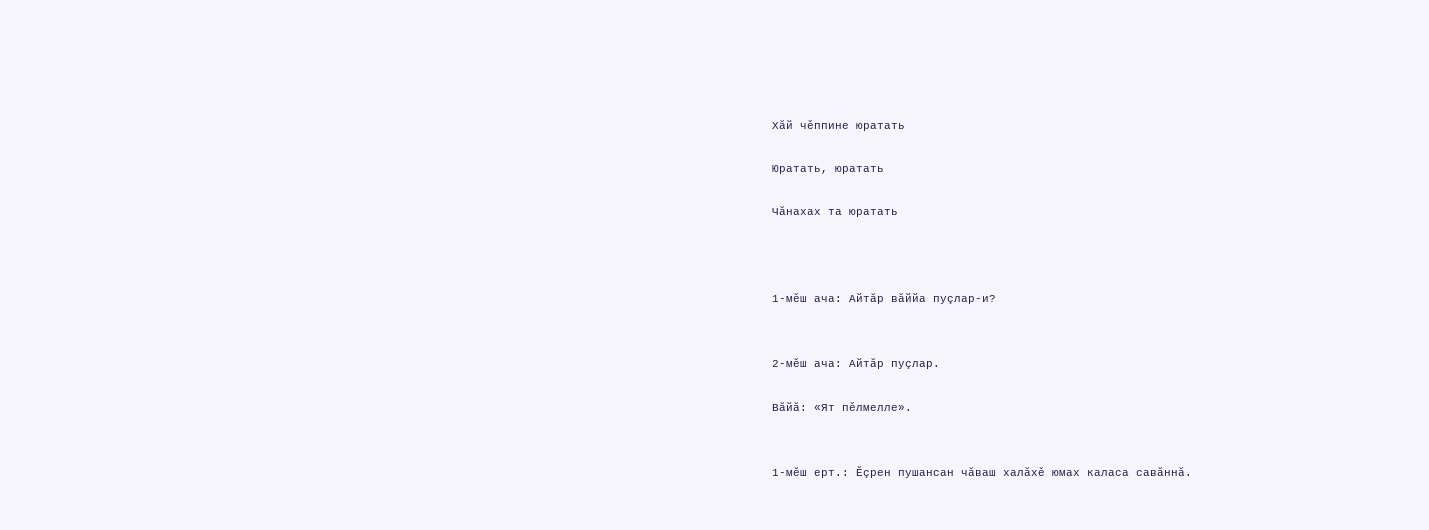Хăй чěппине юратать

Юратать, юратать

Чăнахах та юратать



1-мěш ача: Айтăр вăййа пуçлар-и?


2-мěш ача: Айтăр пуçлар.

Вăйă: «Ят пěлмелле».


1-мĕш ерт.: Ĕçрен пушансан чăваш халăхě юмах каласа савăннă.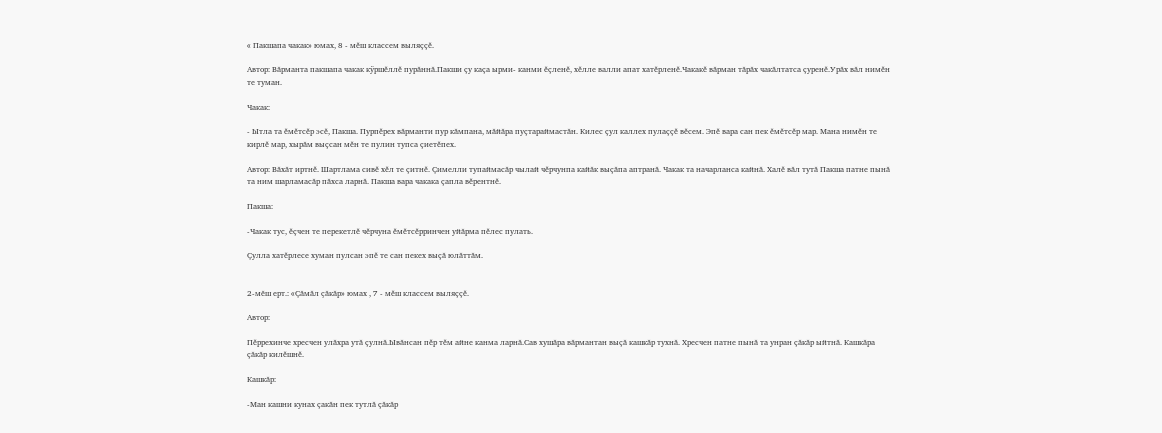« Пакшапа чакак» юмах, 8 - мěш классем выляççě.

Автор: Вăрманта пакшапа чакак кÿршěллě пурăннă.Пакши çу каçа ырми- канми ěçленě, хěлле валли апат хатěрленě.Чакакě вăрман тăрăх чакăлтатса çуренě.Урăх вăл нимěн те туман.

Чакак:

- Ытла та ěмěтсěр эсě, Пакша. Пурпěрех вăрманти пур кăмпана, мăйăра пуçтараймастăн. Килес çул каллех пулаççě вěсем. Эпě вара сан пек ěмěтсěр мар. Мана нимěн те кирлě мар, хырăм выçсан мěн те пулин тупса çиетěпех.

Автор: Вăхăт иртнě. Шартлама сивě хěл те çитнě. Çимелли тупаймасăр чылай чěрчунпа кайăк выçăпа аптранă. Чакак та начарланса кайнă. Халě вăл тутă Пакша патне пынă та ним шарламасăр пăхса ларнă. Пакша вара чакака çапла вěрентнě.

Пакша:

-Чакак тус, ěçчен те перекетлě чěрчуна ěмěтсěрринчен уйăрма пěлес пулать.

Çулла хатěрлесе хуман пулсан эпě те сан пекех выçă юлăттăм.


2-мĕш ерт.: «Çăмăл ҫăкăр» юмах , 7 - мěш классем выляççě.

Автор:

Пěррехинче хресчен улăхра утă çулнă.Ывăнсан пěр тěм айне канма ларнă.Сав хушăра вăрмантан выçă кашкăр тухнă. Хресчен патне пынă та унран çăкăр ыйтнă. Кашкăра çăкăр килěшнě.

Кашкăр:

-Ман кашни кунах çакăн пек тутлă çăкăр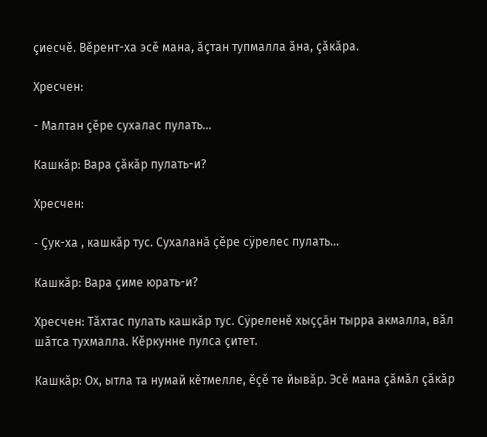çиесчě. Вěрент-ха эсě мана, ăçтан тупмалла ăна, çăкăра.

Хресчен:

- Малтан çěре сухалас пулать…

Кашкăр: Вара çăкăр пулать-и?

Хресчен:

- Çук-ха , кашкăр тус. Сухаланă çěре сÿрелес пулать…

Кашкăр: Вара çиме юрать-и?

Хресчен: Тăхтас пулать кашкăр тус. Сÿреленě хыççăн тырра акмалла, вăл шăтса тухмалла. Кěркунне пулса çитет.

Кашкăр: Ох, ытла та нумай кěтмелле, ěçě те йывăр. Эсě мана çăмăл çăкăр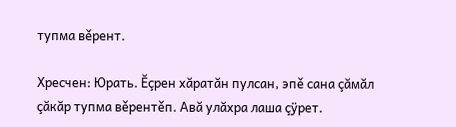тупма вěрент.

Хресчен: Юрать. Ĕçрен хăратăн пулсан, эпě сана çăмăл çăкăр тупма вěрентěп. Авă улăхра лаша çÿрет.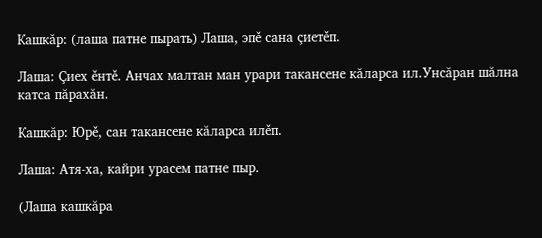Кашкăр: (лаша патне пырать) Лаша, эпě сана çиетěп.

Лаша: Çиех ěнтě. Анчах малтан ман урари такансене кăларса ил.Унсăран шăлна катса пăрахăн.

Кашкăр: Юрě, сан такансене кăларса илěп.

Лаша: Атя-ха, кайри урасем патне пыр.

(Лаша кашкăра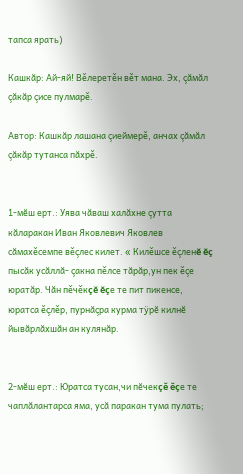тапса ярать)

Кашкăр: Ай-яй! Вěлеретěн вěт мана. Эх, çăмăл çăкăр çисе пулмарě.

Автор: Кашкăр лашана çиеймерě, анчах çăмăл çăкăр тутанса пăхрě.


1-мĕш ерт.: Уява чăваш халăхне çутта кăларакан Иван Яковлевич Яковлев сăмахěсемпе вěçлес килет. « Килěшсе ěçленě ěç пысăк усăллă- çакна пěлсе тăрăр,ун пек ěçе юратăр. Чăн пěчěкçě ěçе те пит пикенсе, юратса ěçлěр, пурнăçра курма тÿрĕ килнĕ йывăрлăхшăн ан кулянăр.


2-мĕш ерт.: Юратса тусан,чи пĕчекçĕ ĕçе те чаплăлантарса яма, усă паракан тума пулать;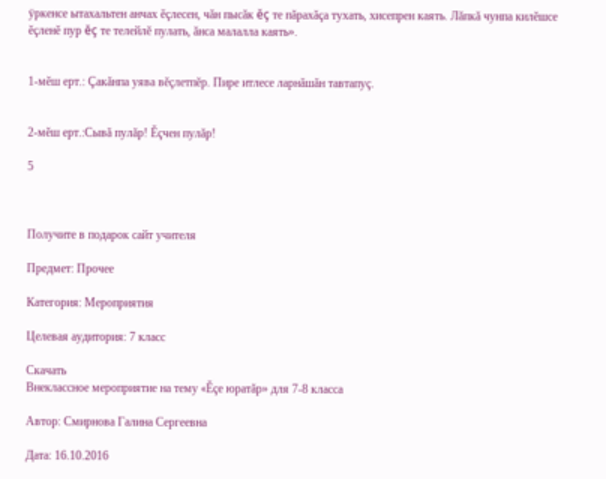ÿркенсе ытахальтен анчах ĕçлесен, чăн пысăк ĕç те пăрахăçа тухать, хисепрен каять. Лăпкă чунпа килĕшсе ĕçленĕ пур ĕç те телейлĕ пулать, ăнса малалла каять».


1-мĕш ерт.: Çакăнпа уява вěçлетпĕр. Пире итлесе ларнăшăн тавтапуç.


2-мĕш ерт.:Сывă пулăр! Ĕçчен пулăр!

5



Получите в подарок сайт учителя

Предмет: Прочее

Категория: Мероприятия

Целевая аудитория: 7 класс

Скачать
Внеклассное мероприятие на тему «Ĕçе юратăр» для 7-8 класса

Автор: Смирнова Галина Сергеевна

Дата: 16.10.2016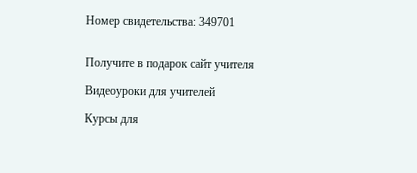Номер свидетельства: 349701


Получите в подарок сайт учителя

Видеоуроки для учителей

Курсы для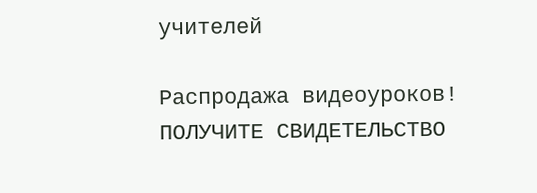учителей

Распродажа видеоуроков!
ПОЛУЧИТЕ СВИДЕТЕЛЬСТВО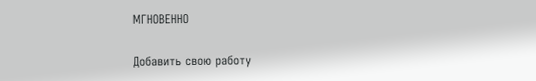МГНОВЕННО

Добавить свою работу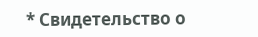* Свидетельство о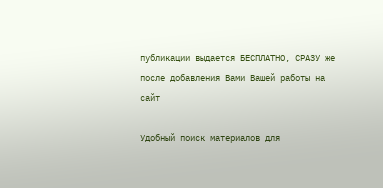публикации выдается БЕСПЛАТНО, СРАЗУ же после добавления Вами Вашей работы на сайт

Удобный поиск материалов для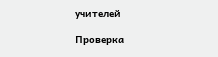учителей

Проверка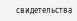свидетельства